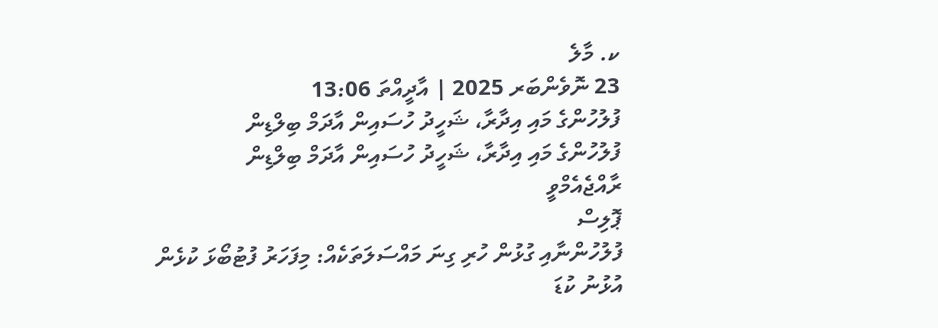ކ. މާލެ
23 ނޮވެންބަރ 2025 | އާދީއްތަ 13:06
ފުލުހުންގެ މައި އިދާރާ، ޝަހީދު ހުސައިން އާދަމް ބިލްޑިން
ފުލުހުންގެ މައި އިދާރާ، ޝަހީދު ހުސައިން އާދަމް ބިލްޑިން
ރާއްޖެއެމްވީ
ޕޮލިސް
ފުލުހުންނާއި ގުޅުން ހުރި ގިނަ މައްސަލަތަކެއް: މިފަހަރު ފުޓުބޯޅަ ކުޅެން އުޅުނު ކުޑަ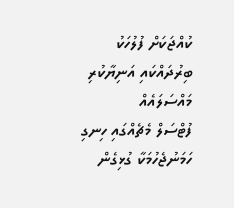ކުއްޖަކަށް ފުލުހަކު ބިރުދައްކައި އަނިޔާކުރި މައްސަލައެއް
ފުޓްސަލް މެޗެއްގައި ހިނގި ހަމަނުޖެހުމަކާ ގުޅިގެން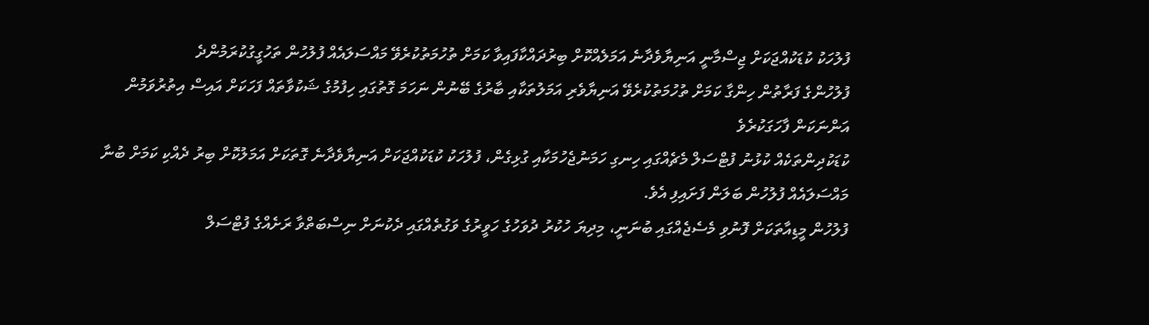ފުލުހަކު ކުޑަކުއްޖަކަށް ޖިސްމާނީ އަނިޔާވެދާނެ އަމަލެއްކޮށް ބިރުދައްކާފައިވާ ކަމަށް ތުހުމަތުކުރެވޭ މައްސަލައެއް ފުލުހުން ތަހުގީގުކުރަމުންދެ
ފުލުހުންގެ ފަރާތުން ހިންގާ ކަމަށް ތުހުމަތުކުރެވޭ އަނިޔާވެރި އަމަލުތަކާއި ބާރުގެ ބޭނުން ނަހަމަ ގޮތުގައި ހިފުމުގެ ޝަކުވާތައް ފަހަކަށް އައިސް އިތުރުވަމުން އަންނަކަން ފާހަގަކުރެވެ
ކުޑަކުދިންތަކެއް ކުޅުނު ފުޓްސަލް މެޗެއްގައި ހިނގި ހަމަނުޖެހުމަކާއި ގުޅިގެން، ފުލުހަކު ކުޑަކުއްޖަކަށް އަނިޔާވެދާނެ ގޮތަކަށް އަމަލުކޮށް ބިރު ދެއްކި ކަމަށް ބުނާ މައްސަލައެއް ފުލުހުން ބަލަން ފަށައިފި އެވެ.
ފުލުހުން މީޑިއާތަކަށް ފޮނުވި މެސެޖެއްގައި ބުނަނީ، މިދިޔަ ހުކުރު ދުވަހުގެ ހަވީރުގެ ވަގުތެއްގައި ދެކުނަށް ނިސްބަތްވާ ރަށެއްގެ ފުޓްސަލް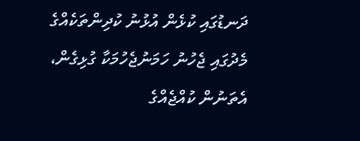ދަނޑުގައި ކުޅެން އުޅުނު ކުދިންތަކެއްގެ މެދުގައި ޖެހުނު ހަމަނުޖެހުމަކާ ގުޅިގެން، އެތަނުން ކުއްޖެއްގެ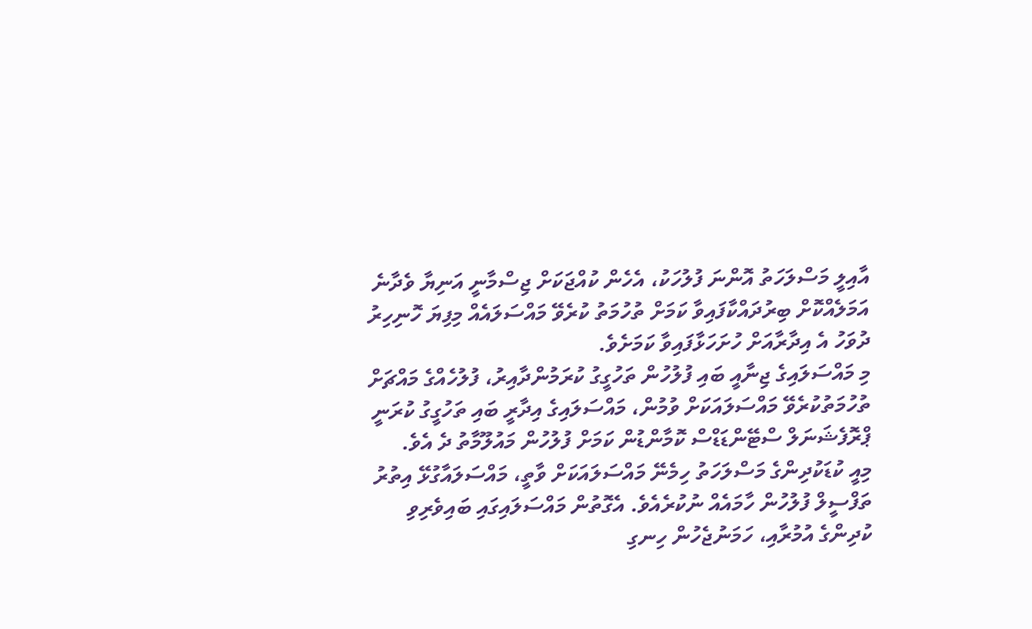އާއިލީ މަސްލަހަތު އޮންނަ ފުލުހަކު، އެހެން ކުއްޖަކަށް ޖިސްމާނީ އަނިޔާ ވެދާނެ އަމަލެއްކޮށް ބިރުދައްކާފައިވާ ކަމަށް ތުހުމަތު ކުރެވޭ މައްސަލައެއް މިފިޔަ ހޮނިހިރު ދުވަހު އެ އިދާރާއަށް ހުށަހަޅާފައިވާ ކަމަށެވެ.
މި މައްސަލައިގެ ޖިނާއީ ބައި ފުލުހުން ތަހުގީގު ކުރަމުންދާއިރު، ފުލުހެއްގެ މައްޗަށް ތުހުމަތުކުރެވޭ މައްސަލައަކަށް ވުމުން، މައްސަލައިގެ އިދާރީ ބައި ތަހުގީގު ކުރަނީ ޕްރޮފެޝަނަލް ސްޓޭންޑަޑްސް ކޮމާންޑުން ކަމަށް ފުލުހުން މައުލޫމާތު ދެ އެވެ.
މިއީ ކުޑަކުދިންގެ މަސްލަހަތު ހިމެނޭ މައްސަލައަކަށް ވާތީ، މައްސަލައާގުޅޭ އިތުރު ތަފްސީލް ފުލުހުން ހާމައެއް ނުކުރެއެވެ. އެގޮތުން މައްސަލައިގައި ބައިވެރިވި ކުދިންގެ އުމުރާއި، ހަމަނުޖެހުން ހިނގި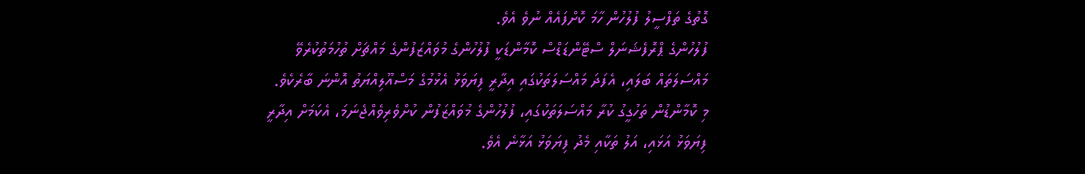ގޮތުގެ ތަފްސީލު ފުލުހުން ހާމަ ކޮށްފައެއް ނުވެ އެވެ.
ފުލުހުންގެ ޕްރޮފެޝަނަލް ސްޓޭންޑަޑްސް ކޮމާންޑަކީ ފުލުހުންގެ މުވައްޒަފުންގެ މައްޗަށް ތުހުމަތުކުރެވޭ މައްސަލަތައް ބަލައި، އެފަދަ މައްސަލަތަކުގައި އިދާރީ ފިޔަވަޅު އެޅުމުގެ މަސްއޫލިއްޔަތު އޮންނަ ބާރެކެވެ. މި ކޮމާންޑުން ތަހުގީގު ކުރާ މައްސަލަތަކުގައި، ފުލުހުންގެ މުވައްޒަފުން ކުށްވެރިވެއްޖެނަމަ، އެކަމަށް އިދާރީ ފިޔަވަޅު އަޅައި، އަލު ތަކާއި މެދު ފިޔަވަޅު އަޅާނެ އެވެ.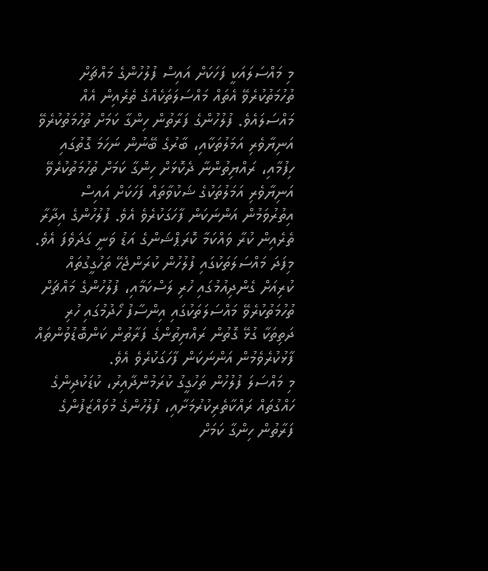މި މައްސަލައަކީ ފަހަކަށް އައިސް ފުލުހުންގެ މައްޗަށް ތުހުމަތުކުރެވޭ އެތައް މައްސަލަތަކެއްގެ ތެރެއިން އެއް މައްސަލައެވެ. ފުލުހުންގެ ފަރާތުން ހިންގާ ކަމަށް ތުހުމަތުކުރެވޭ އަނިޔާވެރި އަމަލުތަކާއި، ބާރުގެ ބޭނުން ނަހަމަ ގޮތުގައި ހިފުމާއި، ރައްޔިތުންނާ ދެކޮޅަށް ހިންގާ ކަމަށް ތުހުމަތުކުރެވޭ އަނިޔާވެރި އަމަލުތަކުގެ ޝަކުވާތައް ފަހަކަށް އައިސް އިތުރުވަމުން އަންނަކަން ފާހަގަކުރެވެ އެވެ. ފުލުހުންގެ އިދާރާ ތެރެއިން ކުރާ ވައްކަމާ ކޮރަޕްޝަންގެ އަޑު ވަނީ ގަދަވެފަ އެވެ.
މިފަދަ މައްސަލަތަކުގައި ފުލުހުން ކުރަންޖެހޭ ތަހުގީގުތައް ކުރިއަށް ގެންދިއުމުގައި ހުރި ލަސްކަމާއި، ފުލުހުންގެ މައްޗަށް ތުހުމަތުކުރެވޭ މައްސަލަތަކުގައި އިންސާފު ހޯދުމުގައި ހުރި ދަތިތަކާ ގުޅޭ ގޮތުން ރައްޔިތުންގެ ފަރާތުން ކަންބޮޑުވުންތައް ފާޅުކުރެވެމުން އަންނަކަން ފާހަގަކުރެވެ އެވެ.
މި މައްސަލަ ފުލުހުން ތަހުގީގު ކުރަމުންދާއިރު، ކުޑަކުދިންގެ ހައްގުތައް ރައްކާތެރިކުރުމަށާއި، ފުލުހުންގެ މުވައްޒަފުންގެ ފަރާތުން ހިންގާ ކަމަށް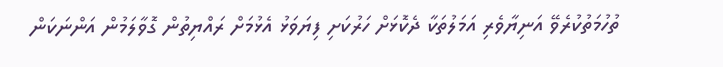ތުހުމަތުކުރެވޭ އަނިޔާވެރި އަމަލުތަކާ ދެކޮޅަށް ހަރުކަށި ފިޔަވަޅު އެޅުމަށް ރައްޔިތުން ގޮވާލަމުން އަންނަކަން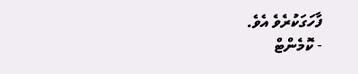ފާހަގަކުރެވެ އެވެ.
- ކޮމެންޓް